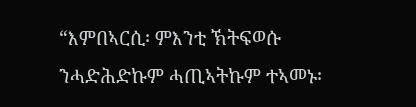“እምበኣርሲ፡ ምእንቲ ኽትፍወሱ ንሓድሕድኩም ሓጢኣትኩም ተኣመኑ፡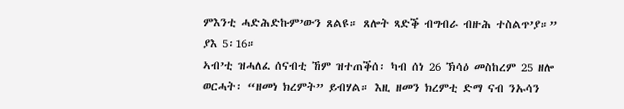ምእንቲ ሓድሕድኩም’ውን ጸልዩ። ጸሎት ጻድቕ ብግብራ ብዙሕ ተስልጥ’ያ።” ያእ 5፡16።
ኣብ’ቲ ዝሓለፈ ሰናብቲ ኸም ዝተጠቕሰ፡ ካብ ሰነ 26 ኽሳዕ መስከረም 25 ዘሎ ወርሓት፡ “ዘመነ ክረምት” ይብሃል። እዚ ዘመን ክረምቲ ድማ ናብ ንኡሳን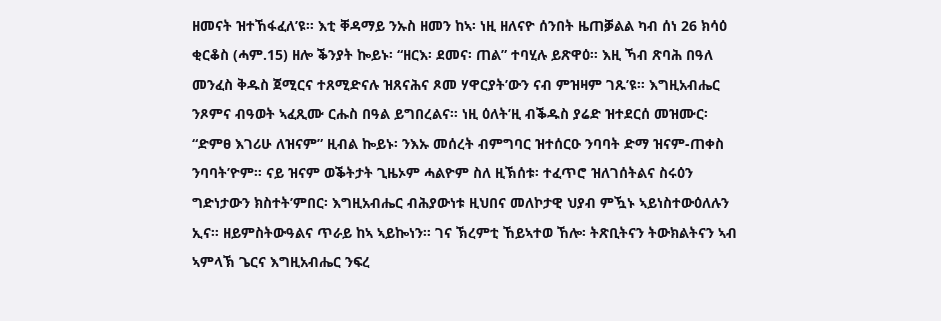ዘመናት ዝተኸፋፈለ’ዩ። እቲ ቐዳማይ ንኡስ ዘመን ከኣ፡ ነዚ ዘለናዮ ሰንበት ዜጠቓልል ካብ ሰነ 26 ክሳዕ ቂርቆስ (ሓም.15) ዘሎ ቕንያት ኰይኑ፡ “ዘርእ፡ ደመና፡ ጠል” ተባሂሉ ይጽዋዕ። እዚ ኻብ ጽባሕ በዓለ መንፈስ ቅዱስ ጀሚርና ተጸሚድናሉ ዝጸናሕና ጾመ ሃዋርያት’ውን ናብ ምዝዛም ገጹ’ዩ። እግዚአብሔር ንጾምና ብዓወት ኣፈጺሙ ርሑስ በዓል ይግበረልና። ነዚ ዕለት’ዚ ብቕዱስ ያሬድ ዝተደርሰ መዝሙር፡ “ድምፀ እገሪሁ ለዝናም” ዚብል ኰይኑ፡ ንእኡ መሰረት ብምግባር ዝተሰርዑ ንባባት ድማ ዝናም-ጠቀስ ንባባት’ዮም። ናይ ዝናም ወቕትታት ጊዜኦም ሓልዮም ስለ ዚኽሰቱ፡ ተፈጥሮ ዝለገሰትልና ስሩዕን ግድነታውን ክስተት’ምበር፡ እግዚአብሔር ብሕያውነቱ ዚህበና መለኮታዊ ህያብ ምዃኑ ኣይነስተውዕለሉን ኢና። ዘይምስትውዓልና ጥራይ ከኣ ኣይኰነን። ገና ኽረምቲ ኸይኣተወ ኸሎ፡ ትጽቢትናን ትውክልትናን ኣብ ኣምላኽ ጌርና እግዚአብሔር ንፍረ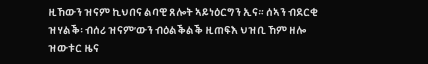ዚኸውን ዝናም ኪህበና ልባዊ ጸሎት ኣይነዕርግን ኢና። ሰኣን ብደርቂ ዝሃልቕ፡ ብሰሪ ዝናም’ውን ብዕልቕልቕ ዚጠፍእ ህዝቢ ኸም ዘሎ ዝውቱር ዜና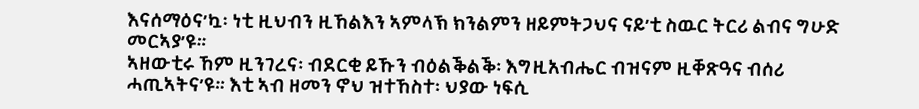እናሰማዕና’ኳ፡ ነቲ ዚህብን ዚኸልእን ኣምላኽ ክንልምን ዘይምትጋህና ናይ’ቲ ስዉር ትርሪ ልብና ግሁድ መርኣያ’ዩ።
ኣዘውቲሩ ኸም ዚንገረና፡ ብደርቂ ይኹን ብዕልቕልቕ፡ እግዚአብሔር ብዝናም ዚቐጽዓና ብሰሪ ሓጢኣትና’ዩ። እቲ ኣብ ዘመን ኖህ ዝተኸስተ፡ ህያው ነፍሲ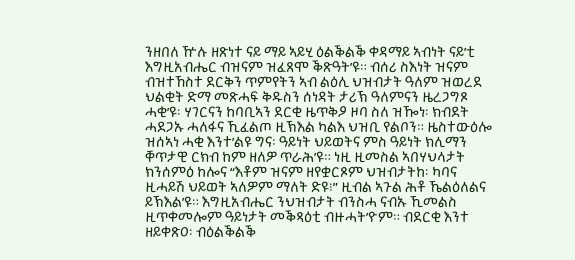ንዘበለ ዅሉ ዘጽነተ ናይ ማይ ኣይሂ ዕልቕልቕ ቀዳማይ ኣብነት ናይ’ቲ እግዚአብሔር ብዝናም ዝፈጸሞ ቕጽዓት’ዩ። ብሰሪ ስእነት ዝናም ብዝተኸስተ ደርቅን ጥምየትን ኣብ ልዕሊ ህዝብታት ዓለም ዝወረደ ህልቂት ድማ መጽሓፍ ቅዱስን ሰነዳት ታሪኽ ዓለምናን ዜረጋግጾ ሓቂ’ዩ፡ ሃገርናን ከባቢኣን ደርቂ ዜጥቅዖ ዞባ ስለ ዝዀነ፡ ክብደት ሓደጋኡ ሓለፋና ኺፈልጦ ዚኽእል ካልእ ህዝቢ የልቦን። ዜስተውዕሎ ዝሰኣነ ሓቂ እንተ’ልዩ ግና፡ ዓይነት ህይወትና ምስ ዓይነት ክሊማን ቐጥታዊ ርክብ ከም ዘለዎ ጥራሕ’ዩ። ነዚ ዚመስል ኣበሃህላታት ክንሰምዕ ከሎና “እቶም ዝናም ዘየቋርጾም ህዝብታትከ፡ ካባና ዚሓይሽ ህይወት ኣለዎም ማለት ድዩ፧” ዚብል ኣጉል ሕቶ ኼልዕለልና ይኽእል’ዩ። እግዚአብሔር ንህዝብታት ብንስሓ ናብኡ ኺመልስ ዚጥቀመሎም ዓይነታት መቕጻዕቲ ብዙሓት’ዮም። ብደርቂ እንተ ዘይቀጽዐ፡ ብዕልቕልቕ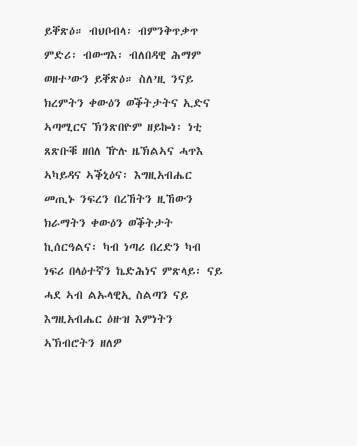ይቐጽዕ። ብህቦብላ፡ ብምንቅጥቃጥ ምድሪ፡ ብውግእ፡ ብለበዳዊ ሕማም ወዘተ’ውን ይቐጽዕ። ስለ’ዚ ንናይ ክረምትን ቀውዕን ወቕትታትና ኢድና ኣጣሚርና ኽንጽበዮም ዘይኰነ፡ ነቲ ጸጽቡቑ ዘበለ ዅሉ ዜኽልኣና ሓጥእ ኣካይዳና ኣቕኒዕና፡ እግዚአብሔር መጢኑ ንፍረን በረኸትን ዚኸውን ክራማትን ቀውዕን ወቕትታት ኪሰርዓልና፡ ካብ ነጣሪ በረድን ካብ ነፍሪ በላዕተኛን ኬድሕነና ምጽላይ፡ ናይ ሓደ ኣብ ልኡላዊኢ ስልጣን ናይ እግዚአብሔር ዕዙዝ እምነትን ኣኽብሮትን ዘለዎ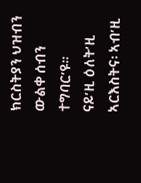ክርስትያን ህዝብን ውልቀ ሰብን ተግባር’ዩ።
ናይ’ዚ ዕለት’ዚ ኣርእስትና፡ ኣብ’ዚ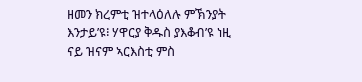ዘመን ክረምቲ ዝተላዕለሉ ምኽንያት እንታይ’ዩ፧ ሃዋርያ ቅዱስ ያእቆብ’ዩ ነዚ ናይ ዝናም ኣርእስቲ ምስ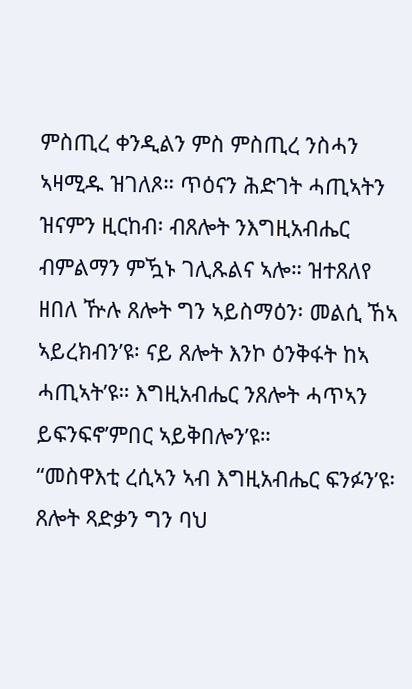ምስጢረ ቀንዲልን ምስ ምስጢረ ንስሓን ኣዛሚዱ ዝገለጾ። ጥዕናን ሕድገት ሓጢኣትን ዝናምን ዚርከብ፡ ብጸሎት ንእግዚአብሔር ብምልማን ምዃኑ ገሊጹልና ኣሎ። ዝተጸለየ ዘበለ ዅሉ ጸሎት ግን ኣይስማዕን፡ መልሲ ኸኣ ኣይረክብን’ዩ፡ ናይ ጸሎት እንኮ ዕንቅፋት ከኣ ሓጢኣት’ዩ። እግዚአብሔር ንጸሎት ሓጥኣን ይፍንፍኖ’ምበር ኣይቅበሎን’ዩ።
“መስዋእቲ ረሲኣን ኣብ እግዚአብሔር ፍንፉን’ዩ፡ ጸሎት ጻድቃን ግን ባህ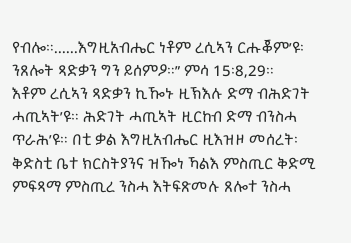የብሎ።......እግዚአብሔር ነቶም ረሲኣን ርሑቖም’ዩ፡ ንጸሎት ጻድቃን ግን ይሰምዖ።” ምሳ 15፡8,29።
እቶም ረሲኣን ጻድቃን ኪዀኑ ዚኽእሉ ድማ ብሕድገት ሓጢኣት’ዩ። ሕድገት ሓጢኣት ዚርከብ ድማ ብንስሓ ጥራሕ’ዩ። በቲ ቃል እግዚአብሔር ዚእዝዞ መሰረት፡ ቅድስቲ ቤተ ክርስትያንና ዝዀነ ኻልእ ምስጢር ቅድሚ ምፍጻማ ምስጢረ ንስሓ እትፍጽመሉ ጸሎተ ንስሓ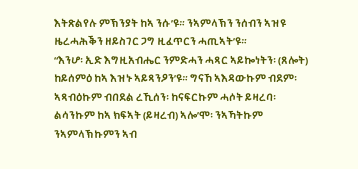እትጽልየሉ ምኽንያት ከኣ ንሱ’ዩ። ንኣምላኽን ንሰብን ኣዝዩ ዜረሓሕቕን ዘይስገር ጋግ ዚፈጥርን ሓጢኣት’ዩ።
“እንሆ፡ ኢድ እግዚአብሔር ንምድሓን ሓጻር ኣይኰነትን፡ (ጸሎት) ከይሰምዕ ከኣ እዝኑ ኣይጻንዖን’ዩ። ግናኸ ኣእዳውኩም ብደም፡ ኣጻብዕኩም ብበደል ረኺሰን፡ ከናፍርኩም ሓሶት ይዛረባ፡ ልሳንኩም ከኣ ክፍኣት (ይዛረብ) ኣሎ’ሞ፡ ንኣኻትኩም ንኣምላኽኩምን ኣብ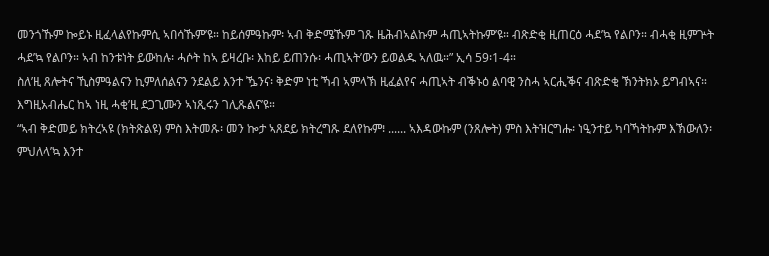መንጎኹም ኰይኑ ዚፈላልየኩምሲ ኣበሳኹም’ዩ። ከይሰምዓኩም፡ ኣብ ቅድሜኹም ገጹ ዜሕብኣልኩም ሓጢኣትኩም’ዩ። ብጽድቂ ዚጠርዕ ሓደ’ኳ የልቦን። ብሓቂ ዚምጕት ሓደ’ኳ የልቦን። ኣብ ከንቱነት ይውከሉ፡ ሓሶት ከኣ ይዛረቡ፡ እከይ ይጠንሱ፡ ሓጢኣት’ውን ይወልዱ ኣለዉ።” ኢሳ 59፡1-4።
ስለ’ዚ ጸሎትና ኺስምዓልናን ኪምለሰልናን ንደልይ እንተ ዄንና፡ ቅድም ነቲ ኻብ ኣምላኽ ዚፈልየና ሓጢኣት ብቕኑዕ ልባዊ ንስሓ ኣርሒቕና ብጽድቂ ኽንትክኦ ይግብኣና። እግዚአብሔር ከኣ ነዚ ሓቂ’ዚ ደጋጊሙን ኣነጺሩን ገሊጹልና’ዩ።
“ኣብ ቅድመይ ክትረኣዩ (ክትጽልዩ) ምስ እትመጹ፡ መን ኰታ ኣጸደይ ክትረግጹ ደለየኩም፧ ...... ኣእዳውኩም (ንጸሎት) ምስ እትዝርግሑ፡ ነዒንተይ ካባኻትኩም እኽውለን፡ ምህለላ’ኳ እንተ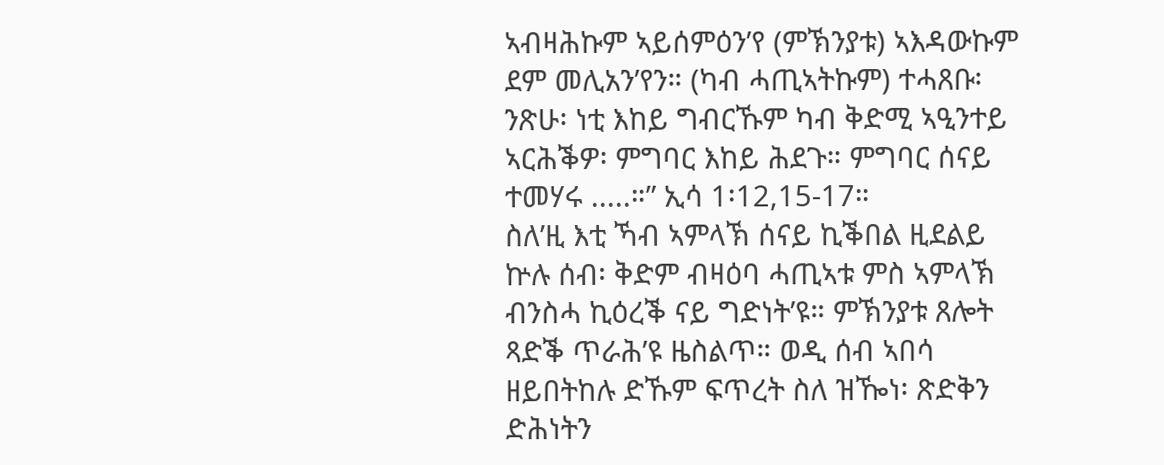ኣብዛሕኩም ኣይሰምዕን’የ (ምኽንያቱ) ኣእዳውኩም ደም መሊአን’የን። (ካብ ሓጢኣትኩም) ተሓጸቡ፡ ንጽሁ፡ ነቲ እከይ ግብርኹም ካብ ቅድሚ ኣዒንተይ ኣርሕቕዎ፡ ምግባር እከይ ሕደጉ። ምግባር ሰናይ ተመሃሩ .....።” ኢሳ 1፡12,15-17።
ስለ’ዚ እቲ ኻብ ኣምላኽ ሰናይ ኪቕበል ዚደልይ ኵሉ ሰብ፡ ቅድም ብዛዕባ ሓጢኣቱ ምስ ኣምላኽ ብንስሓ ኪዕረቕ ናይ ግድነት’ዩ። ምኽንያቱ ጸሎት ጻድቕ ጥራሕ’ዩ ዜስልጥ። ወዲ ሰብ ኣበሳ ዘይበትከሉ ድኹም ፍጥረት ስለ ዝዀነ፡ ጽድቅን ድሕነትን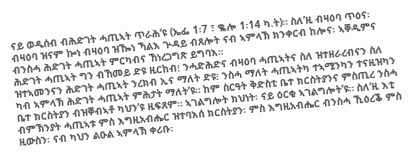ናይ ወዲሰብ ብሕድገት ሓጢኣት ጥራሕ’ዩ (ኤፌ 1፡7 ፣ ቈሎ 1፡14 ካ.ት)። ስለ’ዚ ብዛዕባ ጥዕና፡ ብዛዕባ ዝናም ኰነ ብዛዕባ ዝዀነ ኻልእ ጕዳይ ብጸሎት ናብ ኣምላኽ ክንቀርብ ከሎና፡ ኣቐዲምና ብንስሓ ሕድገት ሓጢኣት ምርካብና ኸነረጋግጽ ይግባእ።
ሕድገት ሓጢኣት ግን ብኸመይ ድዩ ዚርከብ፧ ንሓድሕድና ብዛዕባ ሓጢኣትና ስለ ዝተዘራረብናን ስለ ዝተኣመንናን ሕድገት ሓጢኣት ንረክብ ኢና ማለት ድዩ፧ ንስሓ ማለት ሓጢኣትካ ተኣሚንካን ተናዚዝካን ካብ ኣምላኽ ሕድገት ሓጢኣት ምሕታት ማለት’ዩ። ከም ስርዓት ቅድስቲ ቤተ ክርስትያንና ምስጢረ ንስሓ ቤተ ክርስትያን ብዝቐብኣቶ ካህን’ዩ ዚፍጸም። ኣገልግሎት ክህነት፡ ናይ ዕርቂ ኣገልግሎት’ዩ። ስለ’ዚ እቲ ብምኽንያት ሓጢኣቱ ምስ እግዚአብሔር ዝተባእሰ ክርስትያን፡ ምስ እግዚአብሔር ብንስሓ ኺዕረቕ ምስ ዚውስን፡ ናብ ካህን ልዑል ኣምላኽ ቀሪቡ፡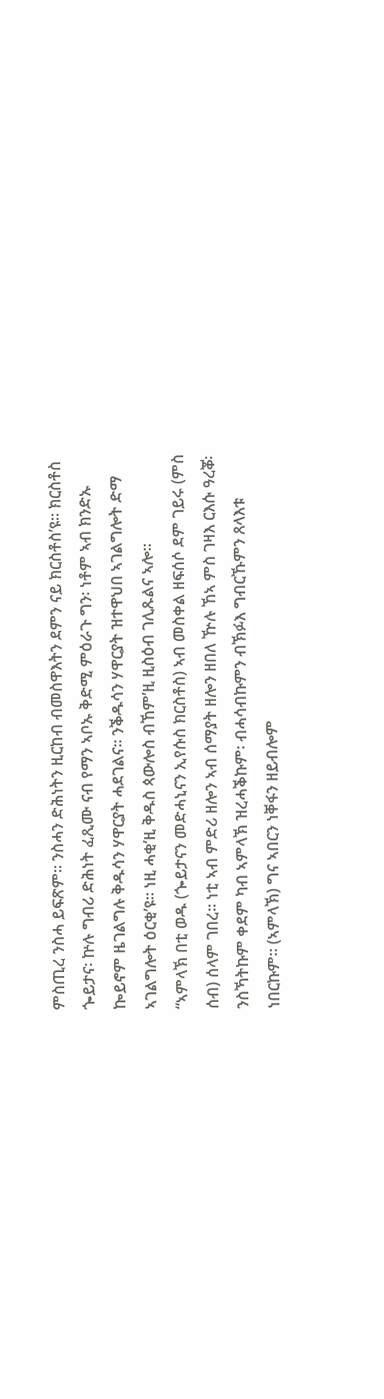ምስጢረ ንስሓ ይፍጽም። ንስሓን ድሕነትን ዚርከብ ብመስዋእትን ደምን ናይ ክርስቶስ’ዩ። ክርስቶስ ጐይታና፡ ኵሉ ግብሪ ድሕነት ፈጺሙ ናብ የማን ኣቦኡ ቅድሚ ምዕራጉ ግን፡ ነቶም ኣብ ክንድኡ ኰይኖም ዜገልግሉ ቅዱሳን ሃዋርያት ሓደገልና። ንቕዱሳን ሃዋርያት ዝተዋህበ ኣገልግሎት ድማ ኣገልግሎት ዕርቂ’ዩ። ነዚ ሓቂ’ዚ ቅዱስ ጳውሎስ ብኸም’ዚ ዚስዕብ ገሊጹልና ኣሎ።
“ኣምላኽ በቲ ወዱ (ጐይታናን መድሓኒናን ኢየሱስ ክርስቶስ) ኣብ መስቀል ዘፍሰሶ ደም ገይሩ (ምስ ሰብ) ሰላም ገበረ። ነቲ ኣብ ምድሪ ዘሎን ኣብ ሰማያት ዘሎን ዘበለ ዅሉ ኸኣ ምስ ገዛእ ርእሱ ዓረቖ፡ ንስኻትኩም ቀደም ካብ ኣምላኽ ዝረሓቕኩም፡ ብሓሳብኩምን ብኽፉእ ግብርኹምን ጸላእቱ ነበርኩም። (ኣምላኽ) ግና ኣበርን ነቐፋን ዘይብሎም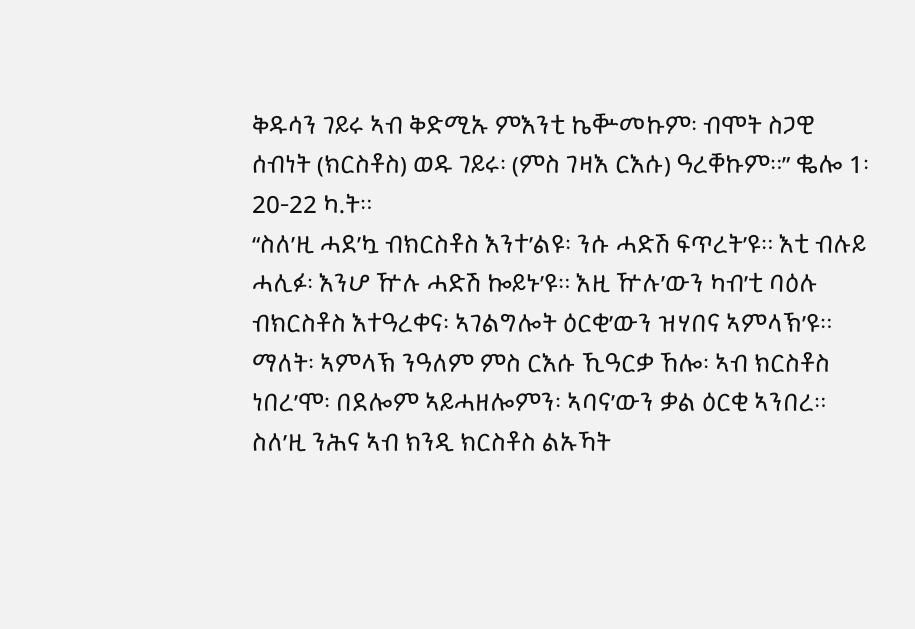ቅዱሳን ገይሩ ኣብ ቅድሚኡ ምእንቲ ኬቝመኩም፡ ብሞት ስጋዊ ሰብነት (ክርስቶስ) ወዱ ገይሩ፡ (ምስ ገዛእ ርእሱ) ዓረቐኩም።” ቈሎ 1፡20-22 ካ.ት።
“ስለ’ዚ ሓደ’ኳ ብክርስቶስ እንተ’ልዩ፡ ንሱ ሓድሽ ፍጥረት’ዩ። እቲ ብሉይ ሓሊፉ፡ እንሆ ዅሉ ሓድሽ ኰይኑ’ዩ። እዚ ዅሉ’ውን ካብ’ቲ ባዕሉ ብክርስቶስ እተዓረቀና፡ ኣገልግሎት ዕርቂ’ውን ዝሃበና ኣምላኽ’ዩ። ማለት፡ ኣምላኽ ንዓለም ምስ ርእሱ ኺዓርቃ ኸሎ፡ ኣብ ክርስቶስ ነበረ’ሞ፡ በደሎም ኣይሓዘሎምን፡ ኣባና’ውን ቃል ዕርቂ ኣንበረ። ስለ’ዚ ንሕና ኣብ ክንዲ ክርስቶስ ልኡኻት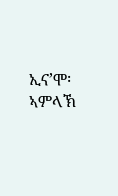ኢና’ሞ፡ ኣምላኽ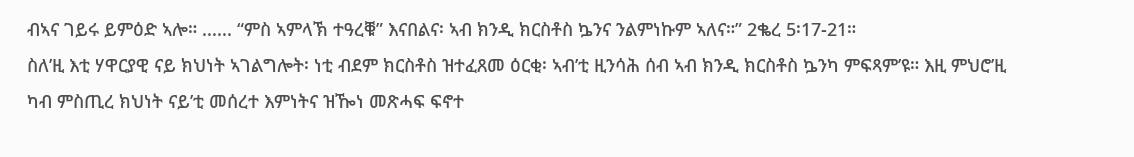ብኣና ገይሩ ይምዕድ ኣሎ። ...... “ምስ ኣምላኽ ተዓረቑ” እናበልና፡ ኣብ ክንዲ ክርስቶስ ኴንና ንልምነኩም ኣለና።” 2ቈረ 5፡17-21።
ስለ’ዚ እቲ ሃዋርያዊ ናይ ክህነት ኣገልግሎት፡ ነቲ ብደም ክርስቶስ ዝተፈጸመ ዕርቂ፡ ኣብ’ቲ ዚንሳሕ ሰብ ኣብ ክንዲ ክርስቶስ ኴንካ ምፍጻም’ዩ። እዚ ምህሮ’ዚ ካብ ምስጢረ ክህነት ናይ’ቲ መሰረተ እምነትና ዝዀነ መጽሓፍ ፍኖተ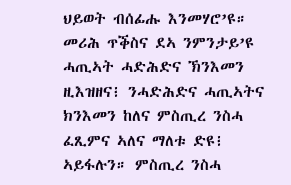ህይወት ብሰፊሑ እንመሃሮ’ዩ።
መሪሕ ጥቕስና ደኣ ንምንታይ’ዩ ሓጢኣት ሓድሕድና ኽንእመን ዚእዝዘና፧ ንሓድሕድና ሓጢኣትና ክንእመን ከለና ምስጢረ ንስሓ ፈጺምና ኣለና ማለቱ ድዩ፧ ኣይፋሉን። ምስጢረ ንስሓ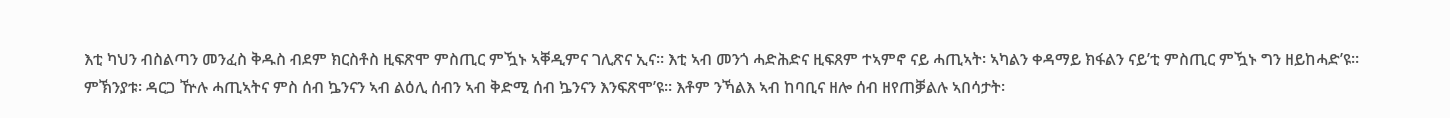እቲ ካህን ብስልጣን መንፈስ ቅዱስ ብደም ክርስቶስ ዚፍጽሞ ምስጢር ምዃኑ ኣቐዲምና ገሊጽና ኢና። እቲ ኣብ መንጎ ሓድሕድና ዚፍጸም ተኣምኖ ናይ ሓጢኣት፡ ኣካልን ቀዳማይ ክፋልን ናይ’ቲ ምስጢር ምዃኑ ግን ዘይከሓድ’ዩ። ምኽንያቱ፡ ዳርጋ ዅሉ ሓጢኣትና ምስ ሰብ ኴንናን ኣብ ልዕሊ ሰብን ኣብ ቅድሚ ሰብ ኴንናን እንፍጽሞ’ዩ። እቶም ንኻልእ ኣብ ከባቢና ዘሎ ሰብ ዘየጠቓልሉ ኣበሳታት፡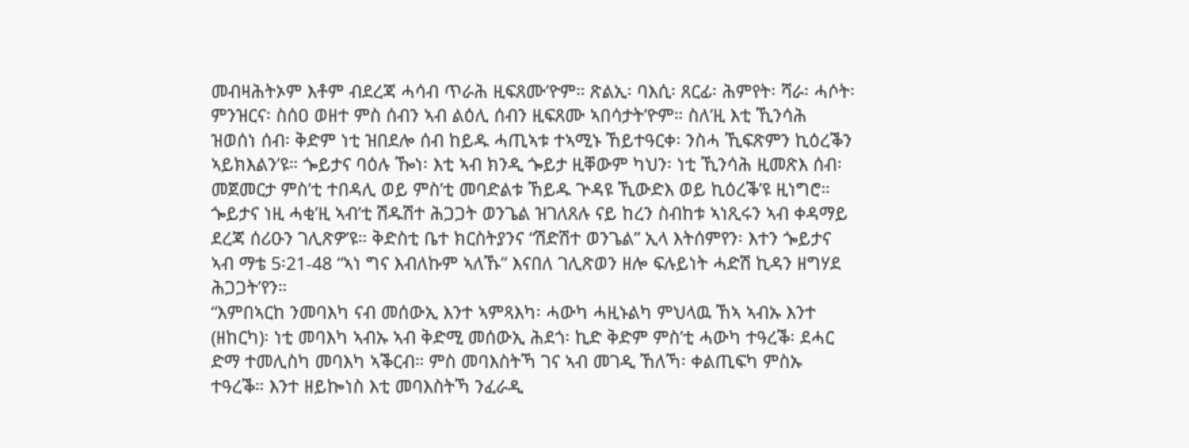መብዛሕትኦም እቶም ብደረጃ ሓሳብ ጥራሕ ዚፍጸሙ’ዮም። ጽልኢ፡ ባእሲ፡ ጸርፊ፡ ሕምየት፡ ሻራ፡ ሓሶት፡ ምንዝርና፡ ስሰዐ ወዘተ ምስ ሰብን ኣብ ልዕሊ ሰብን ዚፍጸሙ ኣበሳታት’ዮም። ስለ’ዚ እቲ ኺንሳሕ ዝወሰነ ሰብ፡ ቅድም ነቲ ዝበደሎ ሰብ ከይዱ ሓጢኣቱ ተኣሚኑ ኸይተዓርቀ፡ ንስሓ ኺፍጽምን ኪዕረቕን ኣይክእልን’ዩ። ጐይታና ባዕሉ ዀነ፡ እቲ ኣብ ክንዲ ጐይታ ዚቐውም ካህን፡ ነቲ ኺንሳሕ ዚመጽእ ሰብ፡ መጀመርታ ምስ’ቲ ተበዳሊ ወይ ምስ’ቲ መባድልቱ ኸይዱ ጕዳዩ ኺውድእ ወይ ኪዕረቕ’ዩ ዚነግሮ። ጐይታና ነዚ ሓቂ’ዚ ኣብ’ቲ ሽዱሽተ ሕጋጋት ወንጌል ዝገለጸሉ ናይ ከረን ስብከቱ ኣነጺሩን ኣብ ቀዳማይ ደረጃ ሰሪዑን ገሊጽዎ’ዩ። ቅድስቲ ቤተ ክርስትያንና “ሽድሽተ ወንጌል” ኢላ እትሰምየን፡ እተን ጐይታና ኣብ ማቴ 5፡21-48 “ኣነ ግና እብለኩም ኣለኹ” እናበለ ገሊጽወን ዘሎ ፍሉይነት ሓድሽ ኪዳን ዘግሃደ ሕጋጋት’የን።
“እምበኣርከ ንመባእካ ናብ መሰውኢ እንተ ኣምጻእካ፡ ሓውካ ሓዚኑልካ ምህላዉ ኸኣ ኣብኡ እንተ (ዘከርካ)፡ ነቲ መባእካ ኣብኡ ኣብ ቅድሚ መሰውኢ ሕደጎ፡ ኪድ ቅድም ምስ’ቲ ሓውካ ተዓረቕ፡ ደሓር ድማ ተመሊስካ መባእካ ኣቕርብ። ምስ መባእስትኻ ገና ኣብ መገዲ ኸለኻ፡ ቀልጢፍካ ምስኡ ተዓረቕ። እንተ ዘይኰነስ እቲ መባእስትኻ ንፈራዲ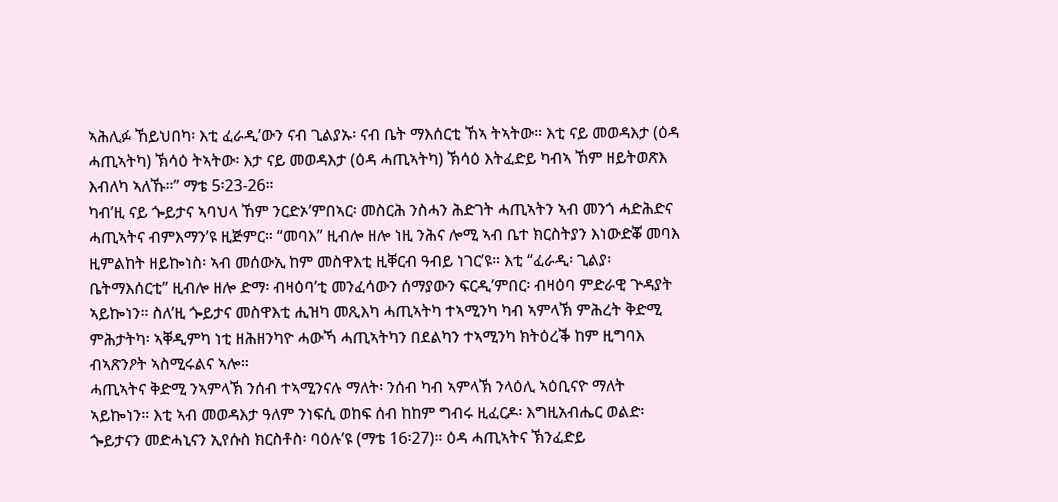ኣሕሊፉ ኸይህበካ፡ እቲ ፈራዲ’ውን ናብ ጊልያኡ፡ ናብ ቤት ማእሰርቲ ኸኣ ትኣትው። እቲ ናይ መወዳእታ (ዕዳ ሓጢኣትካ) ኽሳዕ ትኣትው፡ እታ ናይ መወዳእታ (ዕዳ ሓጢኣትካ) ኽሳዕ እትፈድይ ካብኣ ኸም ዘይትወጽእ እብለካ ኣለኹ።” ማቴ 5፡23-26።
ካብ’ዚ ናይ ጐይታና ኣባህላ ኸም ንርድኦ’ምበኣር፡ መስርሕ ንስሓን ሕድገት ሓጢኣትን ኣብ መንጎ ሓድሕድና ሓጢኣትና ብምእማን’ዩ ዚጅምር። “መባእ” ዚብሎ ዘሎ ነዚ ንሕና ሎሚ ኣብ ቤተ ክርስትያን እነውድቖ መባእ ዚምልከት ዘይኰነስ፡ ኣብ መሰውኢ ከም መስዋእቲ ዚቐርብ ዓብይ ነገር’ዩ። እቲ “ፈራዲ፡ ጊልያ፡ ቤትማእሰርቲ” ዚብሎ ዘሎ ድማ፡ ብዛዕባ’ቲ መንፈሳውን ሰማያውን ፍርዲ’ምበር፡ ብዛዕባ ምድራዊ ጕዳያት ኣይኰነን። ስለ’ዚ ጐይታና መስዋእቲ ሒዝካ መጺእካ ሓጢኣትካ ተኣሚንካ ካብ ኣምላኽ ምሕረት ቅድሚ ምሕታትካ፡ ኣቐዲምካ ነቲ ዘሕዘንካዮ ሓውኻ ሓጢኣትካን በደልካን ተኣሚንካ ክትዕረቕ ከም ዚግባእ ብኣጽንዖት ኣስሚሩልና ኣሎ።
ሓጢኣትና ቅድሚ ንኣምላኽ ንሰብ ተኣሚንናሉ ማለት፡ ንሰብ ካብ ኣምላኽ ንላዕሊ ኣዕቢናዮ ማለት ኣይኰነን። እቲ ኣብ መወዳእታ ዓለም ንነፍሲ ወከፍ ሰብ ከከም ግብሩ ዚፈርዶ፡ እግዚአብሔር ወልድ፡ ጐይታናን መድሓኒናን ኢየሱስ ክርስቶስ፡ ባዕሉ’ዩ (ማቴ 16፡27)። ዕዳ ሓጢኣትና ኽንፈድይ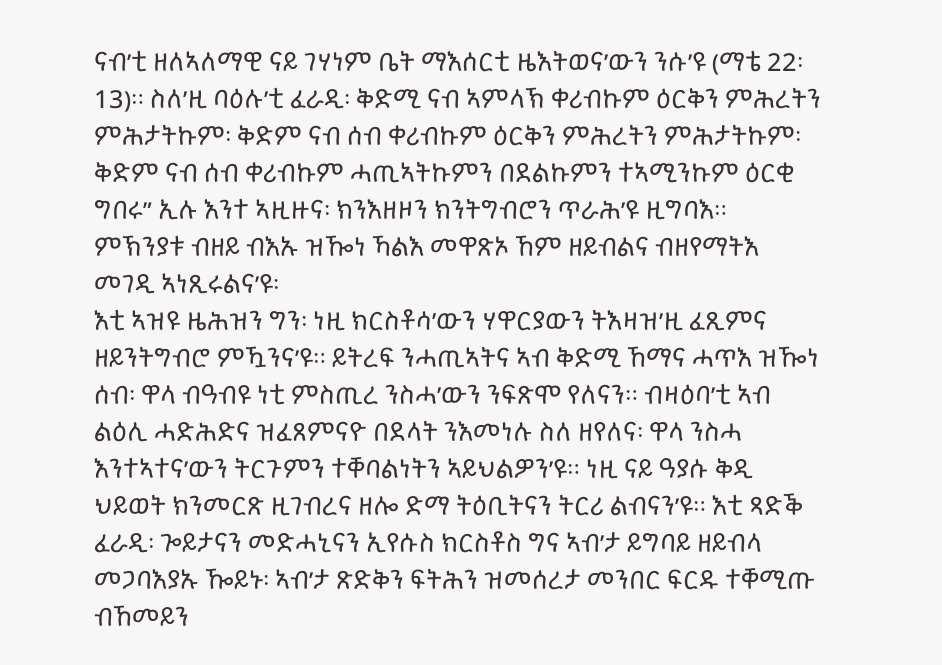ናብ’ቲ ዘለኣለማዊ ናይ ገሃነም ቤት ማእሰርቲ ዜእትወና’ውን ንሱ’ዩ (ማቴ 22፡13)። ስለ’ዚ ባዕሉ’ቲ ፈራዲ፡ ቅድሚ ናብ ኣምላኽ ቀሪብኩም ዕርቅን ምሕረትን ምሕታትኩም፡ ቅድም ናብ ሰብ ቀሪብኩም ዕርቅን ምሕረትን ምሕታትኩም፡ ቅድም ናብ ሰብ ቀሪብኩም ሓጢኣትኩምን በደልኩምን ተኣሚንኩም ዕርቂ ግበሩ” ኢሉ እንተ ኣዚዙና፡ ክንእዘዞን ክንትግብሮን ጥራሕ’ዩ ዚግባእ። ምኽንያቱ ብዘይ ብእኡ ዝዀነ ኻልእ መዋጽኦ ኸም ዘይብልና ብዘየማትእ መገዲ ኣነጺሩልና’ዩ፡
እቲ ኣዝዩ ዜሕዝን ግን፡ ነዚ ክርስቶሳ’ውን ሃዋርያውን ትእዛዝ’ዚ ፈጺምና ዘይንትግብሮ ምዃንና’ዩ። ይትረፍ ንሓጢኣትና ኣብ ቅድሚ ኸማና ሓጥእ ዝዀነ ሰብ፡ ዋላ ብዓብዩ ነቲ ምስጢረ ንስሓ’ውን ንፍጽሞ የለናን። ብዛዕባ’ቲ ኣብ ልዕሊ ሓድሕድና ዝፈጸምናዮ በደላት ንእመነሉ ስለ ዘየለና፡ ዋላ ንስሓ እንተኣተና’ውን ትርጉምን ተቐባልነትን ኣይህልዎን’ዩ። ነዚ ናይ ዓያሱ ቅዲ ህይወት ክንመርጽ ዚገብረና ዘሎ ድማ ትዕቢትናን ትርሪ ልብናን’ዩ። እቲ ጻድቕ ፈራዲ፡ ጐይታናን መድሓኒናን ኢየሱስ ክርስቶስ ግና ኣብ’ታ ይግባይ ዘይብላ መጋባእያኡ ዀይኑ፡ ኣብ’ታ ጽድቅን ፍትሕን ዝመሰረታ መንበር ፍርዱ ተቐሚጡ ብኸመይን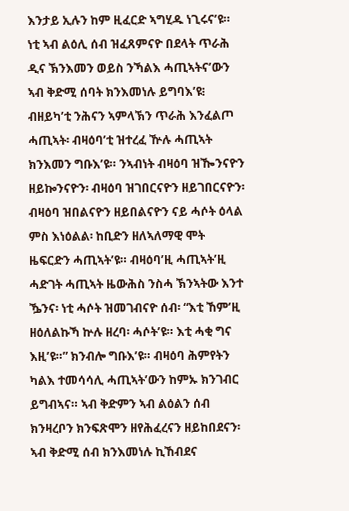እንታይ ኢሉን ከም ዚፈርድ ኣግሂዱ ነጊሩና’ዩ።
ነቲ ኣብ ልዕሊ ሰብ ዝፈጸምናዮ በደላት ጥራሕ ዲና ኽንእመን ወይስ ንኻልእ ሓጢኣትና’ውን ኣብ ቅድሚ ሰባት ክንእመነሉ ይግባእ’ዩ፧ ብዘይካ’ቲ ንሕናን ኣምላኽን ጥራሕ እንፈልጦ ሓጢኣት፡ ብዛዕባ’ቲ ዝተረፈ ዅሉ ሓጢኣት ክንእመን ግቡእ’ዩ። ንኣብነት ብዛዕባ ዝዀንናዮን ዘይኰንናዮን፡ ብዛዕባ ዝገበርናዮን ዘይገበርናዮን፡ ብዛዕባ ዝበልናዮን ዘይበልናዮን ናይ ሓሶት ዕላል ምስ እነዕልል፡ ከቢድን ዘለኣለማዊ ሞት ዜፍርድን ሓጢኣት’ዩ። ብዛዕባ’ዚ ሓጢኣት’ዚ ሓድገት ሓጢኣት ዜውሕስ ንስሓ ኽንኣትው እንተ ዄንና፡ ነቲ ሓሶት ዝመገብናዮ ሰብ፡ “እቲ ኸም’ዚ ዘዕለልኩኻ ኵሉ ዘረባ፡ ሓሶት’ዩ። እቲ ሓቂ ግና እዚ’ዩ።” ክንብሎ ግቡእ’ዩ። ብዛዕባ ሕምየትን ካልእ ተመሳሳሊ ሓጢኣት’ውን ከምኡ ክንገብር ይግብኣና። ኣብ ቅድምን ኣብ ልዕልን ሰብ ክንዛረቦን ክንፍጽሞን ዘየሕፈረናን ዘይከበደናን፡ ኣብ ቅድሚ ሰብ ክንእመነሉ ኪኸብደና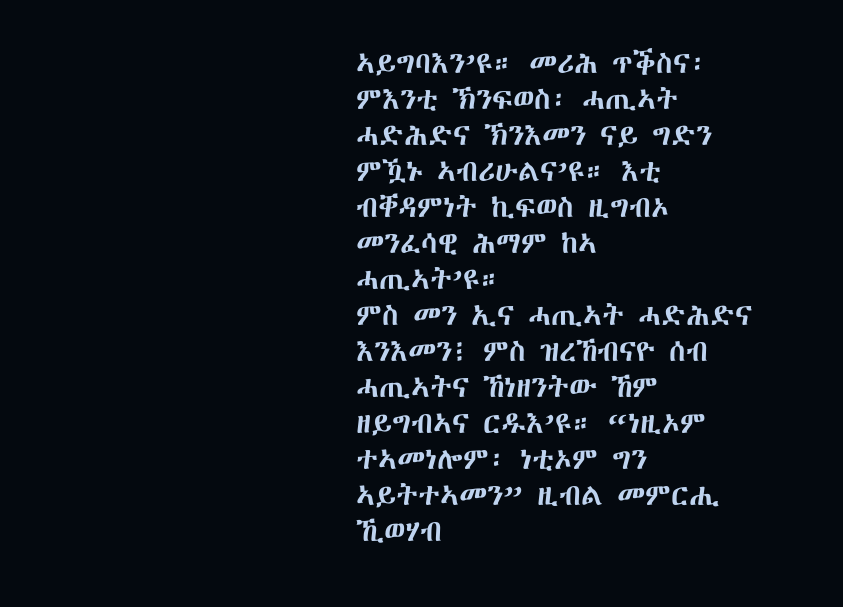ኣይግባእን’ዩ። መሪሕ ጥቕስና፡ ምእንቲ ኽንፍወስ፡ ሓጢኣት ሓድሕድና ኽንእመን ናይ ግድን ምዃኑ ኣብሪሁልና’ዩ። እቲ ብቐዳምነት ኪፍወስ ዚግብኦ መንፈሳዊ ሕማም ከኣ ሓጢኣት’ዩ።
ምስ መን ኢና ሓጢኣት ሓድሕድና እንእመን፧ ምስ ዝረኸብናዮ ሰብ ሓጢኣትና ኸነዘንትው ኸም ዘይግብኣና ርዱእ’ዩ። “ነዚኦም ተኣመነሎም፡ ነቲኦም ግን ኣይትተኣመን” ዚብል መምርሒ ኺወሃብ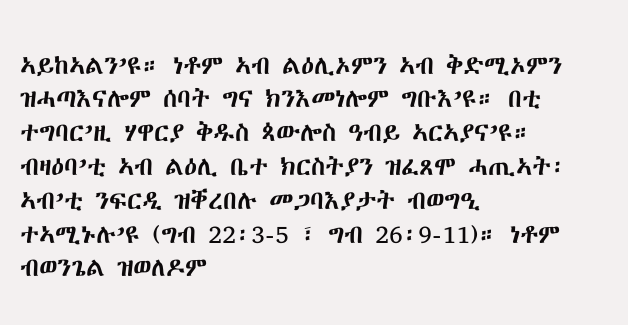ኣይከኣልን’ዩ። ነቶም ኣብ ልዕሊኦምን ኣብ ቅድሚኦምን ዝሓጣእናሎም ሰባት ግና ክንእመነሎም ግቡእ’ዩ። በቲ ተግባር’ዚ ሃዋርያ ቅዱስ ጳውሎስ ዓብይ ኣርኣያና’ዩ። ብዛዕባ’ቲ ኣብ ልዕሊ ቤተ ክርስትያን ዝፈጸሞ ሓጢኣት፡ ኣብ’ቲ ንፍርዲ ዝቐረበሉ መጋባእያታት ብወግዒ ተኣሚኑሉ’ዩ (ግብ 22፡3-5 ፣ ግብ 26፡9-11)። ነቶም ብወንጌል ዝወለዶም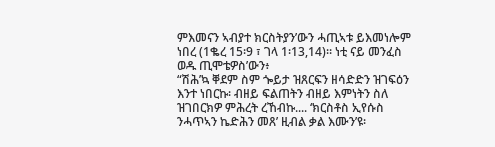ምእመናን ኣብያተ ክርስትያን’ውን ሓጢኣቱ ይእመነሎም ነበረ (1ቈረ 15፡9 ፣ ገላ 1፡13,14)። ነቲ ናይ መንፈስ ወዱ ጢሞቴዎስ’ውን፥
“ሽሕ’ኳ ቐደም ስም ጐይታ ዝጸርፍን ዘሳድድን ዝገፍዕን እንተ ነበርኩ፡ ብዘይ ፍልጠትን ብዘይ እምነትን ስለ ዝገበርክዎ ምሕረት ረኸብኩ.... ‘ክርስቶስ ኢየሱስ ንሓጥኣን ኬድሕን መጸ’ ዚብል ቃል እሙን’ዩ፡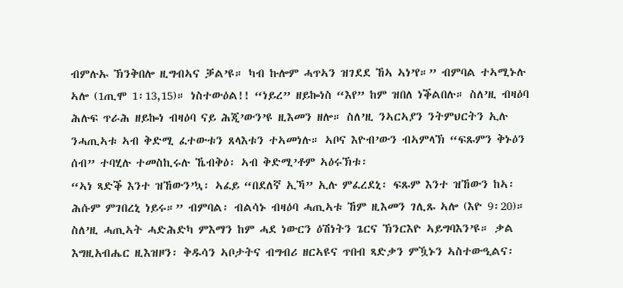ብምሉኡ ኽንቅበሎ ዚግብኣና ቓል’ዩ። ካብ ኩሎም ሓጥኣን ዝገደደ ኸኣ ኣነ’የ።” ብምባል ተኣሚኑሉ ኣሎ (1ጢሞ 1፡13,15)። ነስተውዕል!! “ነይረ” ዘይኰነስ “እየ” ከም ዝበለ ነቕልበሉ። ስለ’ዚ ብዛዕባ ሕሉፍ ጥራሕ ዘይኰነ ብዛዕባ ናይ ሕጂ’ውን’ዩ ዚእመን ዘሎ። ስለ’ዚ ንኣርኣያን ንትምህርትን ኢሉ ንሓጢኣቱ ኣብ ቅድሚ ፈተውቱን ጸላእቱን ተኣመነሉ። ኣቦና እዮብ’ውን ብኣምላኽ “ፍጹምን ቅኑዕን ሰብ” ተባሂሉ ተመስኪሩሉ ኼብቅዕ፡ ኣብ ቅድሚ’ቶም ኣዕሩኽቱ፡
“ኣነ ጻድቕ እንተ ዝኸውን’ኳ፡ ኣፈይ “በደለኛ ኢኻ” ኢሉ ምፈረደኒ፡ ፍጹም እንተ ዝኸውን ከኣ፡ ሕሱም ምገበረኒ ነይሩ።” ብምባል፡ ብልሳኑ ብዛዕባ ሓጢኣቱ ኸም ዚእመን ገሊጹ ኣሎ (እዮ 9፡20)። ስለ’ዚ ሓጢኣት ሓድሕድካ ምእማን ከም ሓደ ነውርን ዕሽነትን ጌርና ኽንርእዮ ኣይግባእን’ዩ። ቃል እግዚአብሔር ዚእዝዞን፡ ቅዱሳን ኣቦታትና ብግብሪ ዘርኣዩና ጥበብ ጻድቃን ምዃኑን ኣስተውዒልና፡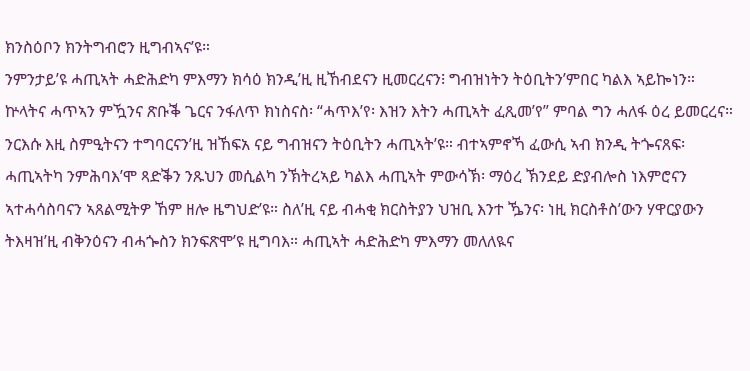ክንስዕቦን ክንትግብሮን ዚግብኣና’ዩ።
ንምንታይ’ዩ ሓጢኣት ሓድሕድካ ምእማን ክሳዕ ክንዲ’ዚ ዚኸብደናን ዚመርረናን፧ ግብዝነትን ትዕቢትን’ምበር ካልእ ኣይኰነን። ኵላትና ሓጥኣን ምዃንና ጽቡቕ ጌርና ንፋለጥ ክነስናስ፡ “ሓጥእ’የ፡ እዝን እትን ሓጢኣት ፈጺመ’የ” ምባል ግን ሓለፋ ዕረ ይመርረና። ንርእሱ እዚ ስምዒትናን ተግባርናን’ዚ ዝኸፍአ ናይ ግብዝናን ትዕቢትን ሓጢኣት’ዩ። ብተኣምኖኻ ፈውሲ ኣብ ክንዲ ትጐናጸፍ፡ ሓጢኣትካ ንምሕባእ’ሞ ጻድቕን ንጹህን መሲልካ ንኽትረኣይ ካልእ ሓጢኣት ምውሳኽ፡ ማዕረ ኽንደይ ድያብሎስ ነእምሮናን ኣተሓሳስባናን ኣጸልሚትዎ ኸም ዘሎ ዜግህድ’ዩ። ስለ’ዚ ናይ ብሓቂ ክርስትያን ህዝቢ እንተ ዄንና፡ ነዚ ክርስቶስ’ውን ሃዋርያውን ትእዛዝ’ዚ ብቅንዕናን ብሓጐስን ክንፍጽሞ’ዩ ዚግባእ። ሓጢኣት ሓድሕድካ ምእማን መለለዪና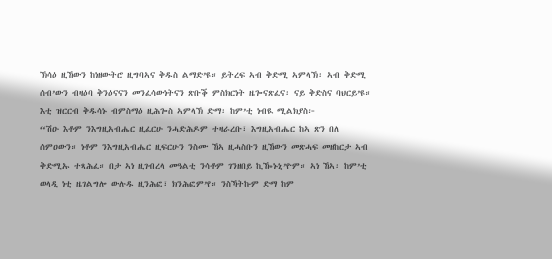ኽሳዕ ዚኸውን ከነዘውትሮ ዚግባኣና ቅዱስ ልማድ’ዩ። ይትረፍ ኣብ ቅድሚ ኣምላኽ፡ ኣብ ቅድሚ ሰብ’ውን ብዛዕባ ቅንዕናናን መንፈሳውነትናን ጽቡቕ ምስክርነት ዜጐናጽፈና፡ ናይ ቅድስና ባህርይ’ዩ። እቲ ዝርርብ ቅዱሳኑ ብምስማዕ ዚሕጐስ ኣምላኽ ድማ፡ ከም’ቲ ነብዪ ሚልክያስ፦
“ሽዑ እቶም ንእግዚአብሔር ዚፈርሁ ንሓድሕዶም ተዛራረቡ፣ እግዚአብሔር ከኣ ጽን በለ ሰምዐውን። ነቶም ንእግዚአብሔር ዚፍርሁን ንስሙ ኸኣ ዚሓስቡን ዚኸውን መጽሓፍ መዘከርታ ኣብ ቅድሚኡ ተጻሕፈ። በታ ኣነ ዚገብረላ መዓልቲ ንሳቶም ገንዘበይ ኪዀኑኒ’ዮም። ኣነ ኸኣ፡ ከም’ቲ ወላዲ ነቲ ዜገልግሎ ውሉዱ ዚንሕፎ፣ ክንሕፎም’የ። ንስኻትኩም ድማ ከም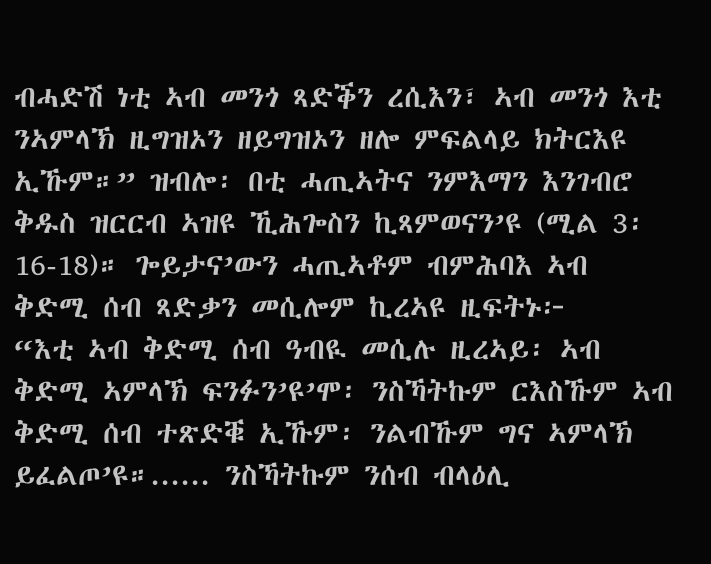ብሓድሽ ነቲ ኣብ መንጎ ጻድቕን ረሲእን፣ ኣብ መንጎ እቲ ንኣምላኽ ዚግዝኦን ዘይግዝኦን ዘሎ ምፍልላይ ክትርእዩ ኢኹም።” ዝብሎ፡ በቲ ሓጢኣትና ንምእማን እንገብሮ ቅዱስ ዝርርብ ኣዝዩ ኺሕጐስን ኪጻምወናን’ዩ (ሚል 3፡16-18)። ጐይታና’ውን ሓጢኣቶም ብምሕባእ ኣብ ቅድሚ ሰብ ጻድቃን መሲሎም ኪረኣዩ ዚፍትኑ፦
“እቲ ኣብ ቅድሚ ሰብ ዓብዪ መሲሉ ዚረኣይ፡ ኣብ ቅድሚ ኣምላኽ ፍንፉን’ዩ’ሞ፡ ንስኻትኩም ርእስኹም ኣብ ቅድሚ ሰብ ተጽድቑ ኢኹም፡ ንልብኹም ግና ኣምላኽ ይፈልጦ’ዩ።...... ንስኻትኩም ንሰብ ብላዕሊ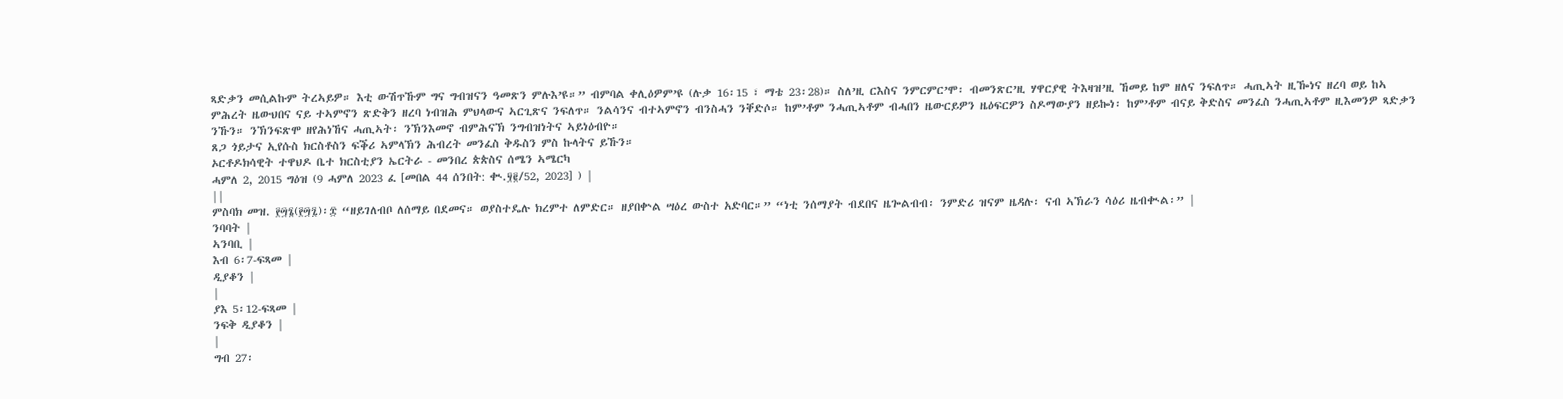ጻድቃን መሲልኩም ትረኣይዎ። እቲ ውሽጥኹም ግና ግብዝናን ዓመጽን ምሉእ’ዩ።” ብምባል ቀሊዕዎም’ዩ (ሉቃ 16፡15 ፣ ማቴ 23፡28)። ስለ’ዚ ርእስና ንምርምር’ሞ፡ ብመንጽር’ዚ ሃዋርያዊ ትእዛዝ’ዚ ኸመይ ከም ዘለና ንፍለጥ። ሓጢኣት ዚዀነና ዘረባ ወይ ከኣ ምሕረት ዜውህበና ናይ ተኣምኖን ጽድቅን ዘረባ ነብዝሕ ምህላውና ኣርጊጽና ንፍለጥ። ንልሳንና ብተኣምኖን ብንስሓን ንቐድሶ። ከም’ቶም ንሓጢኣቶም ብሓበን ዜውርይዎን ዜዕፍርዎን ስዶማውያን ዘይኰነ፡ ከም’ቶም ብናይ ቅድስና መንፈስ ንሓጢኣቶም ዚእመንዎ ጻድቃን ንኹን። ንኽንፍጽሞ ዘየሕነኸና ሓጢኣት፡ ንኽንእመኖ ብምሕናኽ ንግብዝነትና ኣይነዕብዮ።
ጸጋ ጎይታና ኢየሱስ ክርስቶስን ፍቕሪ ኣምላኽን ሕብረት መንፈስ ቅዱስን ምስ ኩላትና ይኹን።
ኦርቶዶክሳዊት ተዋህዶ ቤተ ክርስቲያን ኤርትራ - መንበረ ጵጵስና ሰሜን ኣሜርካ
ሓምለ 2, 2015 ግዕዝ (9 ሓምለ 2023 ፈ [መበል 44 ሰንበት: ቊ.፶፪/52, 2023] ) |
||
ምስባክ መዝ. ፻፵፮(፻፵፯)፡፰ “ዘይገለብቦ ለሰማይ በደመና። ወያስተዴሉ ክረምተ ለምድር። ዘያበቍል ሣዕረ ውስተ አድባር።” “ነቲ ንሰማያት ብደበና ዜጐልብብ፡ ንምድሪ ዝናም ዜዳሉ፡ ናብ ኣኽራን ሳዕሪ ዜብቊል፡” |
ንባባት |
ኣንባቢ |
እብ 6፡7-ፍጻመ |
ዲያቆን |
|
ያእ 5፡12-ፍጻመ |
ንፍቅ ዲያቆን |
|
ግብ 27፡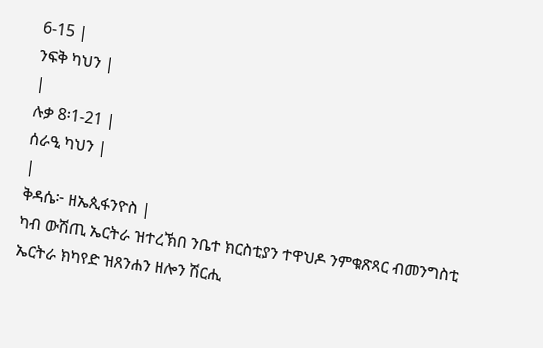6-15 |
ንፍቅ ካህን |
|
ሉቃ 8፡1-21 |
ሰራዒ ካህን |
|
ቅዳሴ፦ ዘኤጲፋንዮስ |
ካብ ውሽጢ ኤርትራ ዝተረኽበ ንቤተ ክርስቲያን ተዋህዶ ንምቁጽጻር ብመንግስቲ ኤርትራ ክካየድ ዝጸንሐን ዘሎን ሽርሒ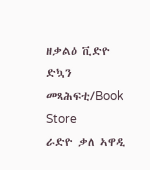ዘቃልዕ ቪድዮ
ድኳን መጻሕፍቲ/Book Store
ራድዮ ቃለ ኣዋዲ